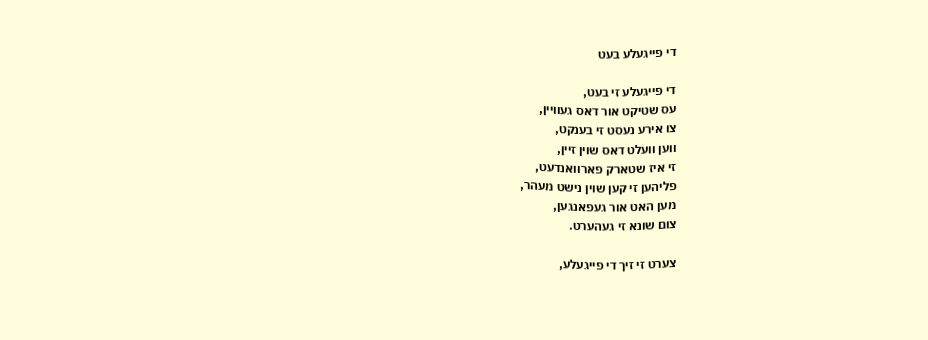די פייגעלע בעט

די פייגעלע זי בעט,
עס שטיקט אור דאס געוויין,
צו אירע נעסט זי בענקט,
ווען וועלט דאס שוין זיין,
זי איז שטארק פארוואנדעט,
פליהען זי קען שוין נישט מעהר,
מען האט אור געפאנגען,
צום שונא זי געהערט.

צערט זי זיך די פייגעלע,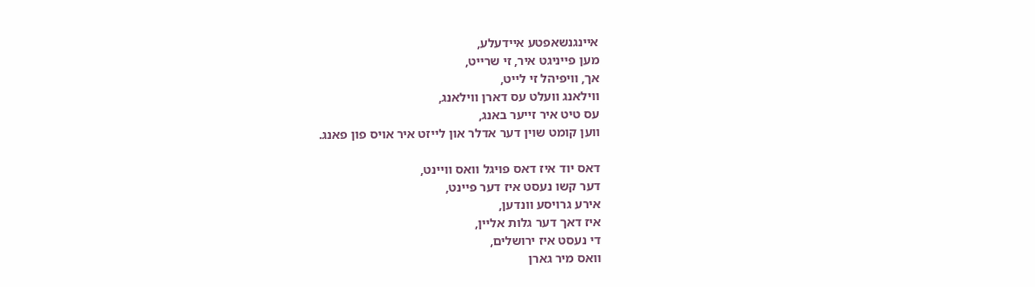איינגנשאפטע איידעלע,
מען פייניגט איר, זי שרייט,
אך, וויפיהל זי לייט,
ווילאנג וועלט עס דארן ווילאנג,
עס טיט איר זייער באנג,
ווען קומט שוין דער אדלר און לייזט איר אויס פון פאנג.

דאס יוד איז דאס פויגל וואס וויינט,
דער קשו נעסט איז דער פיינט,
אירע גרויסע וונדען,
איז דאך דער גלות אליין,
די נעסט איז ירושלים,
וואס מיר גארן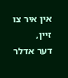אין איר צו זיין,
דער אדלר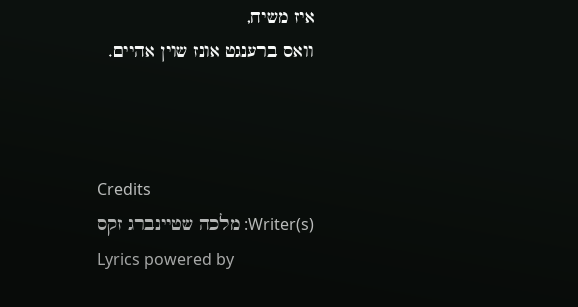איז משיח,
וואס ברענגט אונז שוין אהיים.



Credits
Writer(s): מלכה שטיינברג זקס
Lyrics powered by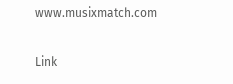www.musixmatch.com

Link